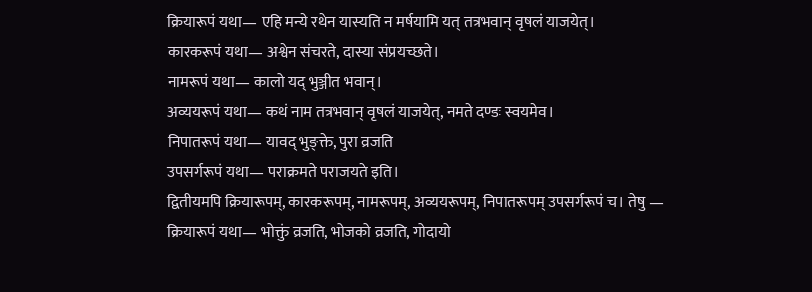क्रियारूपं यथा— एहि मन्ये रथेन यास्यति न मर्षयामि यत् तत्रभवान् वृषलं याजयेत्।
कारकरूपं यथा— अश्वेन संचरते, दास्या संप्रयच्छते।
नामरूपं यथा— कालो यद् भुञ्जीत भवान्।
अव्ययरूपं यथा— कथं नाम तत्रभवान् वृषलं याजयेत्, नमते दण्डः स्वयमेव।
निपातरूपं यथा— यावद् भुङ्क्ते, पुरा व्रजति
उपसर्गरूपं यथा— पराक्रमते पराजयते इति।
द्वितीयमपि क्रियारूपम्, कारकरूपम्, नामरूपम्, अव्ययरूपम्, निपातरूपम् उपसर्गरूपं च। तेषु —
क्रियारूपं यथा— भोक्तुं व्रजति, भोजको व्रजति, गोदायो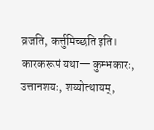व्रजति, कर्त्तुमिच्छति इति।
कारकरूपं यथा— कुम्भकारः, उत्तानशयः, शय्योत्थायम्,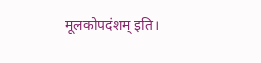मूलकोपदंशम् इति।